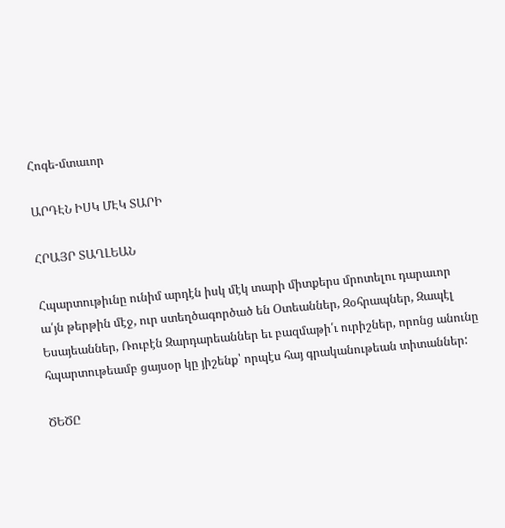Հոգե-մտաւոր

ԱՐԴԷՆ ԻՍԿ ՄԷԿ ՏԱՐԻ

ՀՐԱՅՐ ՏԱՂԼԵԱՆ

Հպարտութիւնը ունիմ արդէն իսկ մէկ տարի միտքերս մրոտելու դարաւոր ա՛յն թերթին մէջ, ուր ստեղծագործած են Օտեաններ, Զօհրապներ, Զապէլ Եսայեաններ, Ռուբէն Զարդարեաններ եւ բազմաթի՛ւ ուրիշներ, որոնց անունը հպարտութեամբ ցայսօր կը յիշենք՝ որպէս հայ գրականութեան տիտաններ:

ԾԵԾԸ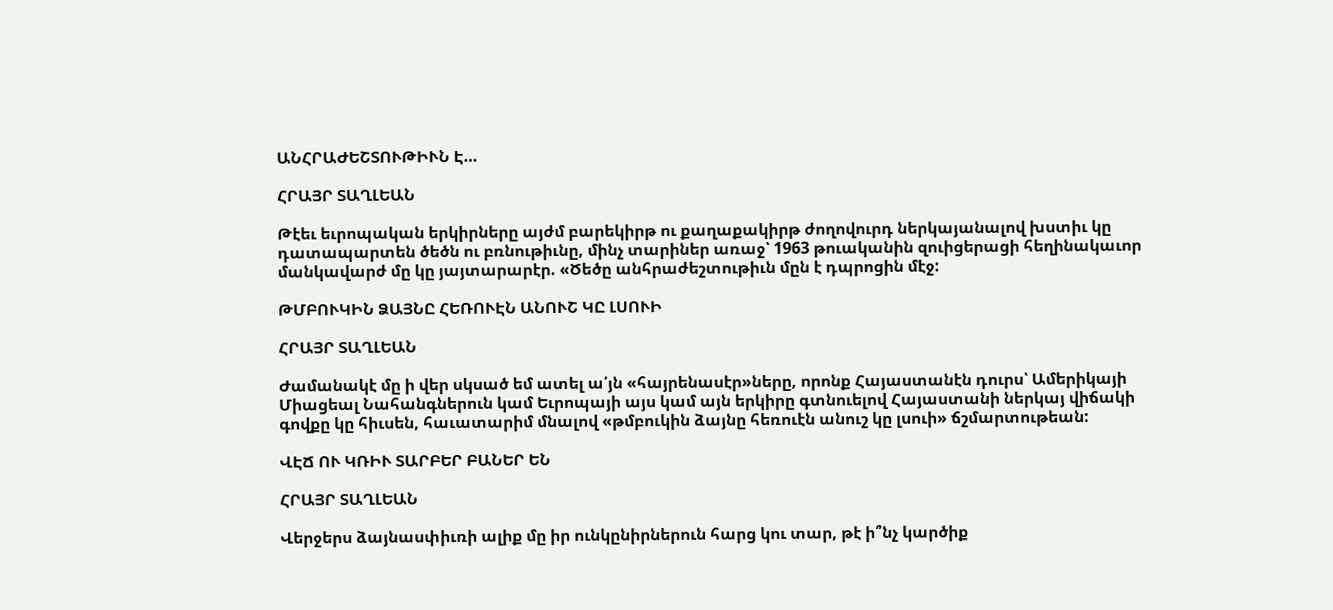ԱՆՀՐԱԺԵՇՏՈՒԹԻՒՆ Է…

ՀՐԱՅՐ ՏԱՂԼԵԱՆ

Թէեւ եւրոպական երկիրները այժմ բարեկիրթ ու քաղաքակիրթ ժողովուրդ ներկայանալով խստիւ կը դատապարտեն ծեծն ու բռնութիւնը, մինչ տարիներ առաջ՝ 1963 թուականին զուիցերացի հեղինակաւոր մանկավարժ մը կը յայտարարէր. «Ծեծը անհրաժեշտութիւն մըն է դպրոցին մէջ:

ԹՄԲՈՒԿԻՆ ՁԱՅՆԸ ՀԵՌՈՒԷՆ ԱՆՈՒՇ ԿԸ ԼՍՈՒԻ

ՀՐԱՅՐ ՏԱՂԼԵԱՆ

Ժամանակէ մը ի վեր սկսած եմ ատել ա՛յն «հայրենասէր»ները, որոնք Հայաստանէն դուրս՝ Ամերիկայի Միացեալ Նահանգներուն կամ Եւրոպայի այս կամ այն երկիրը գտնուելով Հայաստանի ներկայ վիճակի գովքը կը հիւսեն, հաւատարիմ մնալով «թմբուկին ձայնը հեռուէն անուշ կը լսուի» ճշմարտութեան:

ՎԷՃ ՈՒ ԿՌԻՒ ՏԱՐԲԵՐ ԲԱՆԵՐ ԵՆ

ՀՐԱՅՐ ՏԱՂԼԵԱՆ

Վերջերս ձայնասփիւռի ալիք մը իր ունկընիրներուն հարց կու տար, թէ ի՞նչ կարծիք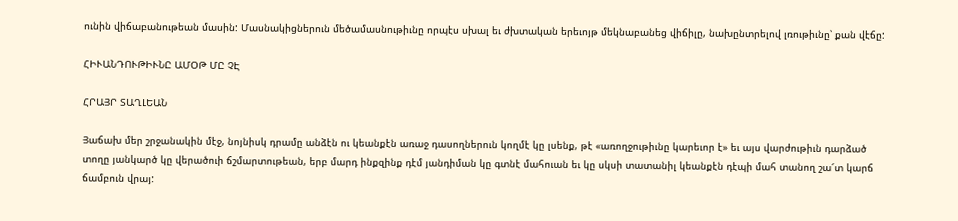ունին վիճաբանութեան մասին: Մասնակիցներուն մեծամասնութիւնը որպէս սխալ եւ ժխտական երեւոյթ մեկնաբանեց վիճիլը, նախընտրելով լռութիւնը՝ քան վէճը:

ՀԻՒԱՆԴՈՒԹԻՒՆԸ ԱՄՕԹ ՄԸ ՉԷ

ՀՐԱՅՐ ՏԱՂԼԵԱՆ

Յաճախ մեր շրջանակին մէջ, նոյնիսկ դրամը անձէն ու կեանքէն առաջ դասողներուն կողմէ կը լսենք, թէ «առողջութիւնը կարեւոր է» եւ այս վարժութիւն դարձած տողը յանկարծ կը վերածուի ճշմարտութեան, երբ մարդ ինքզինք դէմ յանդիման կը գտնէ մահուան եւ կը սկսի տատանիլ կեանքէն դէպի մահ տանող շա՜տ կարճ ճամբուն վրայ: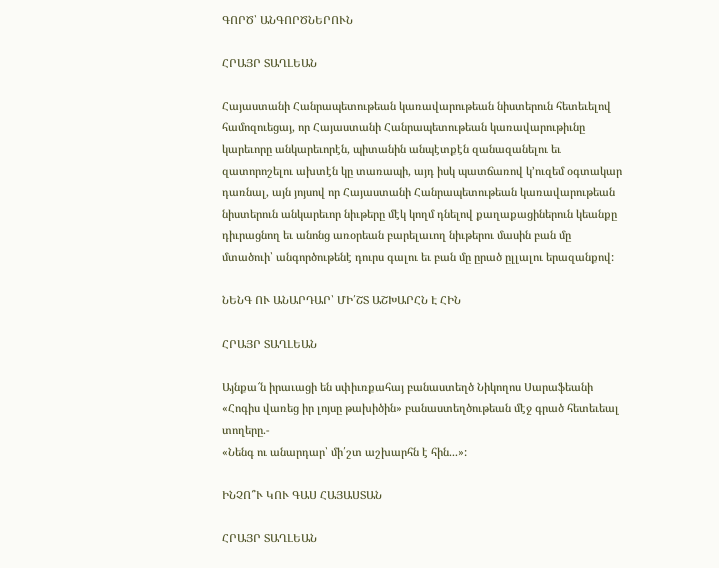ԳՈՐԾ՝ ԱՆԳՈՐԾՆԵՐՈՒՆ

ՀՐԱՅՐ ՏԱՂԼԵԱՆ

Հայաստանի Հանրապետութեան կառավարութեան նիստերուն հետեւելով համոզուեցայ, որ Հայաստանի Հանրապետութեան կառավարութիւնը կարեւորը անկարեւորէն, պիտանին անպէտքէն զանազանելու եւ զատորոշելու ախտէն կը տառապի, այդ իսկ պատճառով կ՚ուզեմ օգտակար դառնալ, այն յոյսով որ Հայաստանի Հանրապետութեան կառավարութեան նիստերուն անկարեւոր նիւթերը մէկ կողմ դնելով քաղաքացիներուն կեանքը դիւրացնող եւ անոնց առօրեան բարելաւող նիւթերու մասին բան մը մտածուի՝ անգործութենէ դուրս գալու եւ բան մը ըրած ըլլալու երազանքով:

ՆԵՆԳ ՈՒ ԱՆԱՐԴԱՐ՝ ՄԻ՛ՇՏ ԱՇԽԱՐՀՆ Է ՀԻՆ

ՀՐԱՅՐ ՏԱՂԼԵԱՆ

Այնքա՜ն իրաւացի են սփիւռքահայ բանաստեղծ Նիկողոս Սարաֆեանի «Հոգիս վառեց իր լոյսը թախիծին» բանաստեղծութեան մէջ գրած հետեւեալ տողերը.-
«Նենգ ու անարդար՝ մի՛շտ աշխարհն է հին...»:

ԻՆՉՈ՞Ւ ԿՈՒ ԳԱՍ ՀԱՅԱՍՏԱՆ

ՀՐԱՅՐ ՏԱՂԼԵԱՆ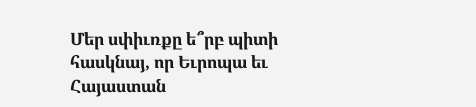Մեր սփիւռքը ե՞րբ պիտի հասկնայ, որ Եւրոպա եւ Հայաստան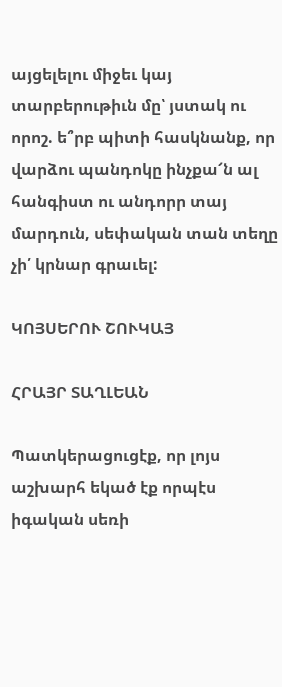այցելելու միջեւ կայ տարբերութիւն մը՝ յստակ ու որոշ. ե՞րբ պիտի հասկնանք, որ վարձու պանդոկը ինչքա՜ն ալ հանգիստ ու անդորր տայ մարդուն, սեփական տան տեղը չի՛ կրնար գրաւել:

ԿՈՅՍԵՐՈՒ ՇՈՒԿԱՅ

ՀՐԱՅՐ ՏԱՂԼԵԱՆ

Պատկերացուցէք, որ լոյս աշխարհ եկած էք որպէս իգական սեռի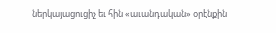ներկայացուցիչ եւ հին «աւանդական» օրէնքին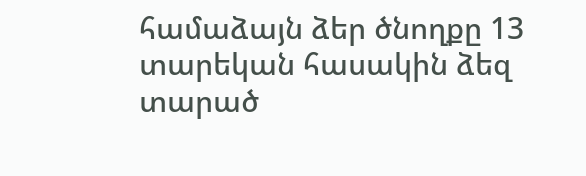համաձայն ձեր ծնողքը 13 տարեկան հասակին ձեզ տարած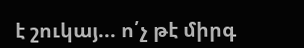է շուկայ... ո՛չ թէ միրգ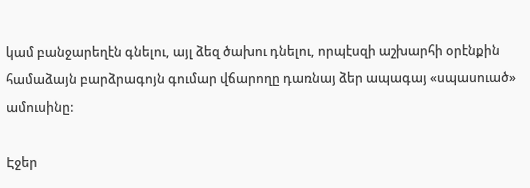կամ բանջարեղէն գնելու, այլ ձեզ ծախու դնելու, որպէսզի աշխարհի օրէնքին համաձայն բարձրագոյն գումար վճարողը դառնայ ձեր ապագայ «սպասուած» ամուսինը:

Էջեր